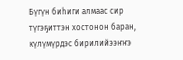Бүгүн биһиги алмаас сир түгэҕиттэн хостонон баран, күлүмүрдэс бирилийээҥҥэ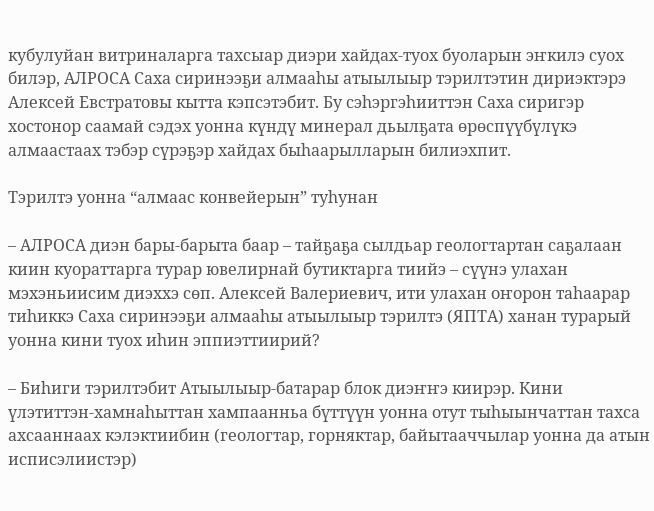кубулуйан витриналарга тахсыар диэри хайдах-туох буоларын эҥкилэ суох билэр, АЛРОСА Саха сиринээҕи алмааһы атыылыыр тэрилтэтин дириэктэрэ Алексей Евстратовы кытта кэпсэтэбит. Бу сэһэргэһииттэн Саха сиригэр хостонор саамай сэдэх уонна күндү минерал дьылҕата өрөспүүбүлүкэ алмаастаах тэбэр сүрэҕэр хайдах быһаарылларын билиэхпит.

Тэрилтэ уонна “алмаас конвейерын” туһунан

– АЛРОСА диэн бары-барыта баар – тайҕаҕа сылдьар геологтартан саҕалаан киин куораттарга турар ювелирнай бутиктарга тиийэ – сүүнэ улахан мэхэньиисим диэххэ сөп. Алексей Валериевич, ити улахан оҥорон таһаарар тиһиккэ Саха сиринээҕи алмааһы атыылыыр тэрилтэ (ЯПТА) ханан турарый уонна кини туох иһин эппиэттиирий?

– Биһиги тэрилтэбит Атыылыыр-батарар блок диэҥҥэ киирэр. Кини үлэтиттэн-хамнаһыттан хампаанньа бүттүүн уонна отут тыһыынчаттан тахса ахсааннаах кэлэктиибин (геологтар, горняктар, байытааччылар уонна да атын исписэлиистэр)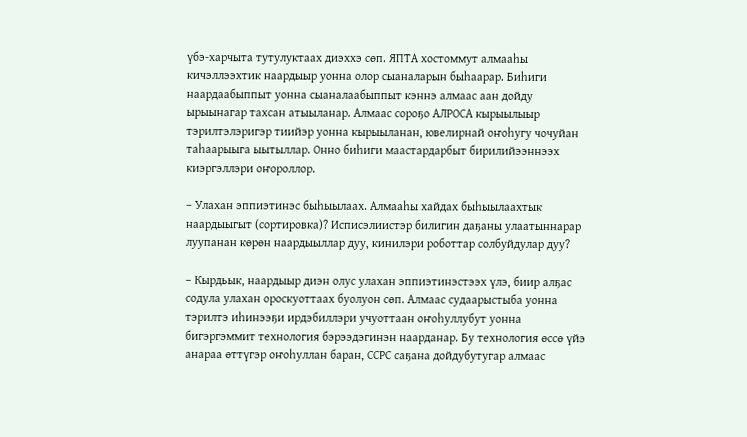үбэ-харчыта тутулуктаах диэххэ сөп. ЯПТА хостоммут алмааһы кичэллээхтик наардыыр уонна олор сыаналарын быһаарар. Биһиги наардаабыппыт уонна сыаналаабыппыт кэннэ алмаас аан дойду ырыынагар тахсан атыыланар. Алмаас сороҕо АЛРОСА кырыылыыр тэрилтэлэригэр тиийэр уонна кырыыланан, ювелирнай оҥоһугу чочуйан таһаарыыга ыытыллар. Онно биһиги маастардарбыт бирилийээннээх киэргэллэри оҥороллор.

– Улахан эппиэтинэс быһыылаах. Алмааһы хайдах быһыылаахтык наардыыгыт (сортировка)? Исписэлиистэр билигин даҕаны улаатыннарар луупанан көрөн наардыыллар дуу, кинилэри роботтар солбуйдулар дуу?

– Кырдьык, наардыыр диэн олус улахан эппиэтинэстээх үлэ, биир алҕас содула улахан ороскуоттаах буолуон сөп. Алмаас судаарыстыба уонна тэрилтэ иһинээҕи ирдэбиллэри учуоттаан оҥоһуллубут уонна бигэргэммит технология бэрээдэгинэн наарданар. Бу технология өссө үйэ анараа өттүгэр оҥоһуллан баран, ССРС саҕана дойдубутугар алмаас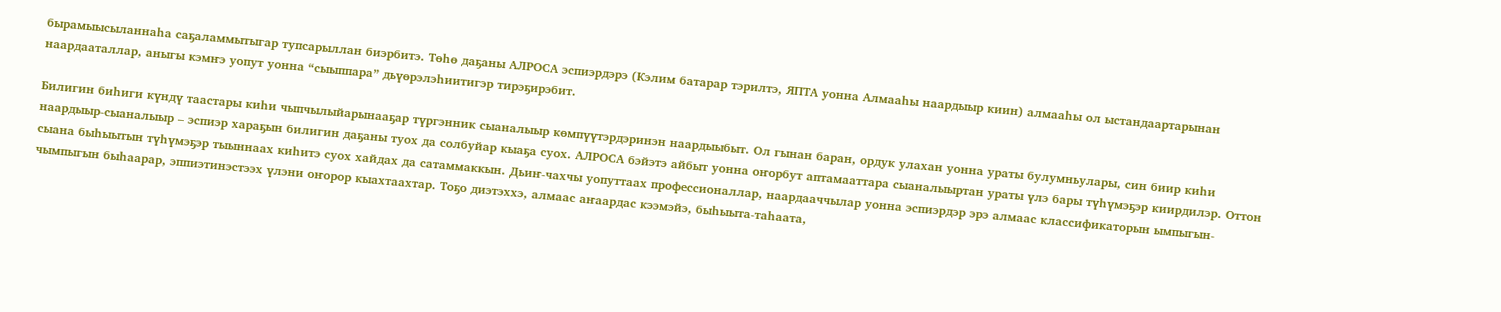бырамыысыланнаһа саҕаламмытыгар тупсарыллан биэрбитэ. Төһө даҕаны АЛРОСА эспиэрдэрэ (Кэлим батарар тэрилтэ, ЯПТА уонна Алмааһы наардыыр киин) алмааһы ол ыстандаартарынан наардааталлар, аныгы кэмҥэ уопут уонна “сыыппара” дьүөрэлэһиитигэр тирэҕирэбит.

Билигин биһиги күндү таастары киһи чыпчылыйарынааҕар түргэнник сыаналыыр көмпүүтэрдэринэн наардыыбыт. Ол гынан баран, ордук улахан уонна ураты булумньулары, син биир киһи наардыыр-сыаналыыр – эспиэр хараҕын билигин даҕаны туох да солбуйар кыаҕа суох. АЛРОСА бэйэтэ айбыт уонна оҥорбут аптамааттара сыаналыыртан ураты үлэ бары түһүмэҕэр киирдилэр. Оттон сыана быһыытын түһүмэҕэр тыыннаах киһитэ суох хайдах да сатаммаккын. Дьиҥ-чахчы уопуттаах профессионаллар, наардааччылар уонна эспиэрдэр эрэ алмаас классификаторын ымпыгын-чымпыгын быһаарар, эппиэтинэстээх үлэни оҥорор кыахтаахтар. Тоҕо диэтэххэ, алмаас аҥаардас кээмэйэ, быһыыта-таһаата,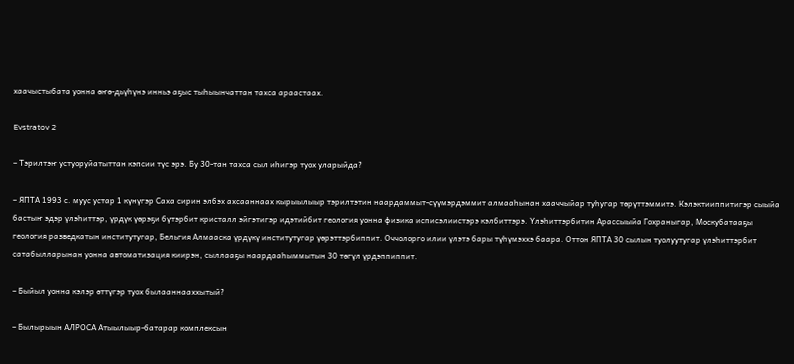хаачыстыбата уонна өҥө-дьүһүнэ инньэ аҕыс тыһыынчаттан тахса араастаах.

Evstratov 2

– Тэрилтэҥ устуоруйатыттан кэпсии түс эрэ. Бу 30-тан тахса сыл иһигэр туох уларыйда?

– ЯПТА 1993 с. муус устар 1 күнүгэр Саха сирин элбэх ахсааннаах кырыылыыр тэрилтэтин наардаммыт-сүүмэрдэммит алмааһынан хааччыйар туһугар төрүттэммитэ. Кэлэктииппитигэр сыыйа бастыҥ эдэр үлэһиттэр, үрдүк үөрэҕи бүтэрбит кристалл эйгэтигэр идэтийбит геология уонна физика исписэлиистэрэ кэлбиттэрэ. Үлэһиттэрбитин Арассыыйа Гохраныгар, Москубатааҕы геология разведкатын институтугар, Бельгия Алмааска үрдүкү институтугар үөрэттэрбиппит. Оччолорго илии үлэтэ бары түһүмэххэ баара. Оттон ЯПТА 30 сылын туолуутугар үлэһиттэрбит сатабылларынан уонна автоматизация киирэн, сыллааҕы наардааһыммытын 30 төгүл үрдэппиппит.

– Быйыл уонна кэлэр өттүгэр туох былааннааххытый?

– Былырыын АЛРОСА Атыылыыр-батарар комплексын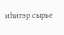иһигэр сырье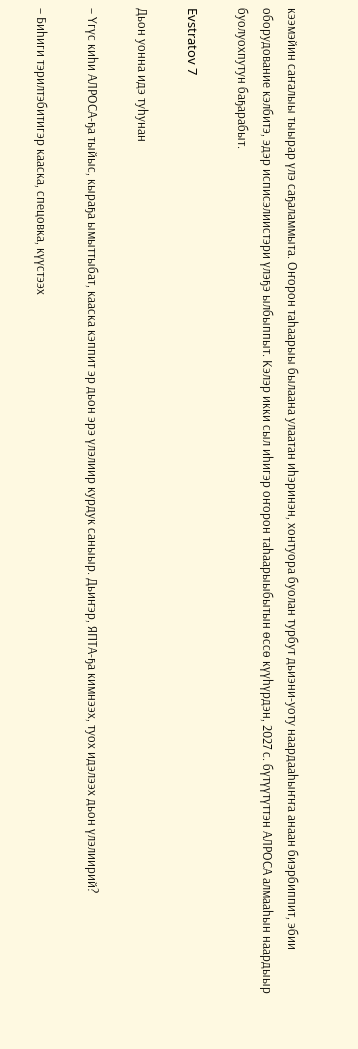кээмэйин саҥалыы тыырар үлэ саҕаламмыта. Оҥорон таһаарыы былаана улаатан иһэринэн, хонтуора буолан турбут дьиэни-уоту наардааһыҥҥа анаан биэрбиппит, эбии оборудование кэлбитэ, эдэр исписэлиистэри үлэҕэ ылбыппыт. Кэлэр икки сыл иһигэр оҥорон таһаарыыбытын өссө күүһүрдэн, 2027 с. бүтүүтүттэн АЛРОСА алмааһын наардыыр буолуохпутун баҕарабыт.

Evstratov 7

Дьон уонна идэ туһунан

– Үгүс киһи АЛРОСА-ҕа тыйыс, кыраҕа ымыттыбат, кааска кэппит эр дьон эрэ үлэлиир курдук саныыр. Дьиҥэр, ЯПТА-ҕа кимнээх, туох идэлээх дьон үлэлиирий?

– Биһиги тэрилтэбитигэр кааска, спецовка, күүстээх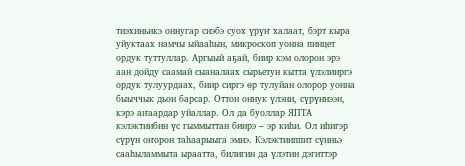тиэхиньикэ оннугар сиэбэ суох үрүҥ халаат, бэрт кыра уйуктаах намчы ыйааһын, микроскоп уонна пинцет ордук туттуллар. Аргыый аҕай, биир кэм олорон эрэ аан дойду саамай сыаналаах сырьетун кытта үлэлииргэ ордук тулуурдаах, биир сиргэ өр тулуйан олорор уонна быыччык дьон барсар. Оттон оннук үлэни, сүрүннээн, кэрэ аҥаардар уйаллар. Ол да буоллар ЯПТА кэлэктиибин үс гыммыттан биирэ – эр киһи. Ол иһигэр сүрүн оҥорон таһаарыыга эмиэ. Кэлэктииппит сүнньэ сааһыламмыта ыраатта, билигин да үлэтин дэгиттэр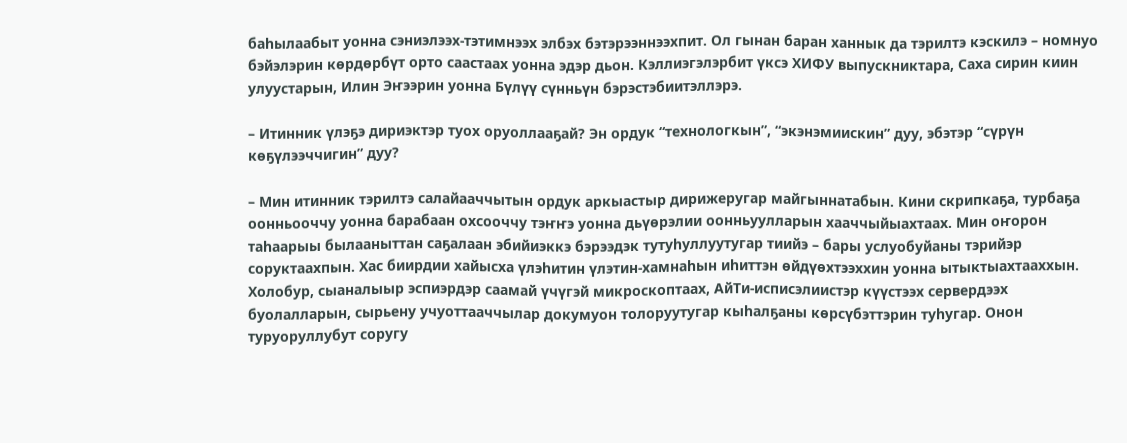баһылаабыт уонна сэниэлээх-тэтимнээх элбэх бэтэрээннээхпит. Ол гынан баран ханнык да тэрилтэ кэскилэ – номнуо бэйэлэрин көрдөрбүт орто саастаах уонна эдэр дьон. Кэллиэгэлэрбит үксэ ХИФУ выпускниктара, Саха сирин киин улуустарын, Илин Эҥээрин уонна Бүлүү сүнньүн бэрэстэбиитэллэрэ.

– Итинник үлэҕэ дириэктэр туох оруоллааҕай? Эн ордук “технологкын”, “экэнэмиискин” дуу, эбэтэр “сүрүн көҕүлээччигин” дуу?

– Мин итинник тэрилтэ салайааччытын ордук аркыастыр дирижеругар майгыннатабын. Кини скрипкаҕа, турбаҕа оонньооччу уонна барабаан охсооччу тэҥҥэ уонна дьүөрэлии оонньуулларын хааччыйыахтаах. Мин оҥорон таһаарыы былааныттан саҕалаан эбийиэккэ бэрээдэк тутуһуллуутугар тиийэ – бары услуобуйаны тэрийэр соруктаахпын. Хас биирдии хайысха үлэһитин үлэтин-хамнаһын иһиттэн өйдүөхтээххин уонна ытыктыахтааххын. Холобур, сыаналыыр эспиэрдэр саамай үчүгэй микроскоптаах, АйTи-исписэлиистэр күүстээх сервердээх буолалларын, сырьену учуоттааччылар докумуон толоруутугар кыһалҕаны көрсүбэттэрин туһугар. Онон туруоруллубут соругу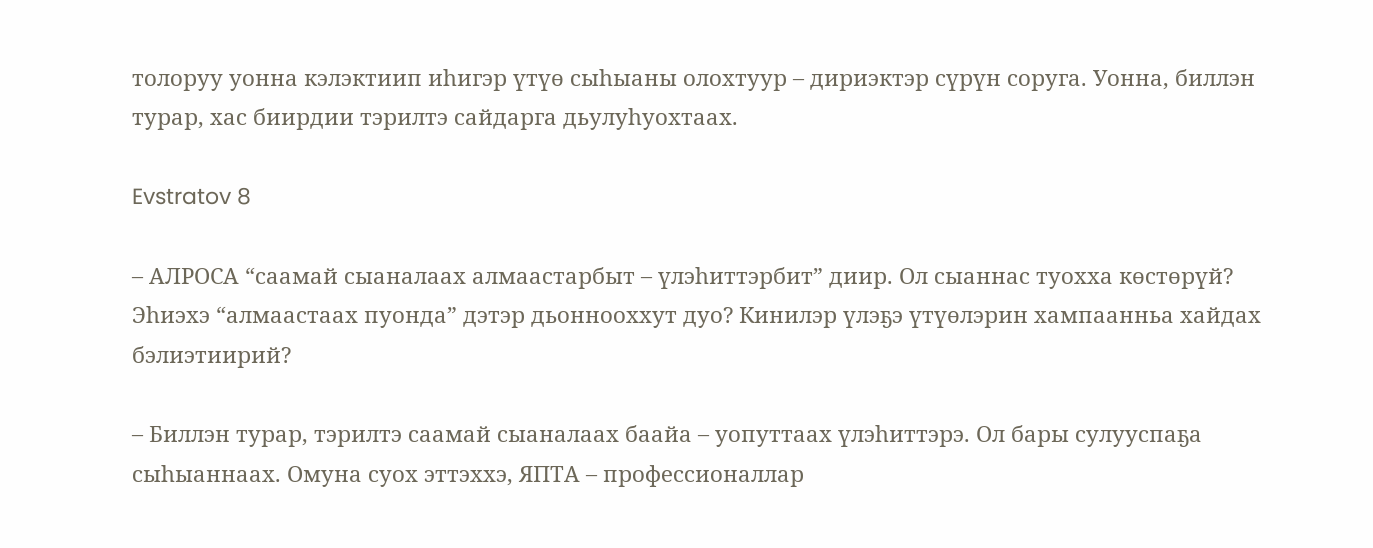толоруу уонна кэлэктиип иһигэр үтүө сыһыаны олохтуур – дириэктэр сүрүн соруга. Уонна, биллэн турар, хас биирдии тэрилтэ сайдарга дьулуһуохтаах.

Evstratov 8

– АЛРОСА “саамай сыаналаах алмаастарбыт – үлэһиттэрбит” диир. Ол сыаннас туохха көстөрүй? Эһиэхэ “алмаастаах пуонда” дэтэр дьоннооххут дуо? Кинилэр үлэҕэ үтүөлэрин хампаанньа хайдах бэлиэтиирий?

– Биллэн турар, тэрилтэ саамай сыаналаах баайа – уопуттаах үлэһиттэрэ. Ол бары сулууспаҕа сыһыаннаах. Омуна суох эттэххэ, ЯПТА – профессионаллар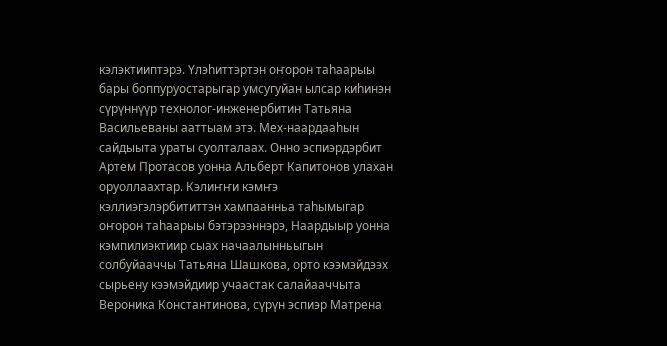кэлэктииптэрэ. Үлэһиттэртэн оҥорон таһаарыы бары боппуруостарыгар умсугуйан ылсар киһинэн сүрүннүүр технолог-инженербитин Татьяна Васильеваны ааттыам этэ. Мех-наардааһын сайдыыта ураты суолталаах. Онно эспиэрдэрбит Артем Протасов уонна Альберт Капитонов улахан оруоллаахтар. Кэлиҥҥи кэмҥэ кэллиэгэлэрбититтэн хампаанньа таһымыгар оҥорон таһаарыы бэтэрээннэрэ, Наардыыр уонна кэмпилиэктиир сыах начаалынньыгын солбуйааччы Татьяна Шашкова, орто кээмэйдээх сырьену кээмэйдиир учаастак салайааччыта Вероника Константинова, сүрүн эспиэр Матрена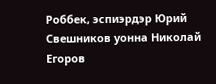Роббек, эспиэрдэр Юрий Свешников уонна Николай Егоров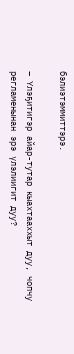бэлиэтэммиттэрэ.

– Үлэҕитигэр айар-тутар кыахтааххыт дуу, чопчу регламенынан эрэ үлэлиигит дуу?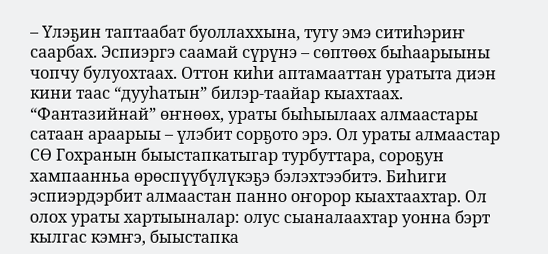– Үлэҕин таптаабат буоллаххына, тугу эмэ ситиһэриҥ саарбах. Эспиэргэ саамай сүрүнэ – сөптөөх быһаарыыны чопчу булуохтаах. Оттон киһи аптамааттан уратыта диэн кини таас “дууһатын” билэр-таайар кыахтаах. “Фантазийнай” өҥнөөх, ураты быһыылаах алмаастары сатаан араарыы – үлэбит сорҕото эрэ. Ол ураты алмаастар СӨ Гохранын быыстапкатыгар турбуттара, сороҕун хампаанньа өрөспүүбүлүкэҕэ бэлэхтээбитэ. Биһиги эспиэрдэрбит алмаастан панно оҥорор кыахтаахтар. Ол олох ураты хартыыналар: олус сыаналаахтар уонна бэрт кылгас кэмҥэ, быыстапка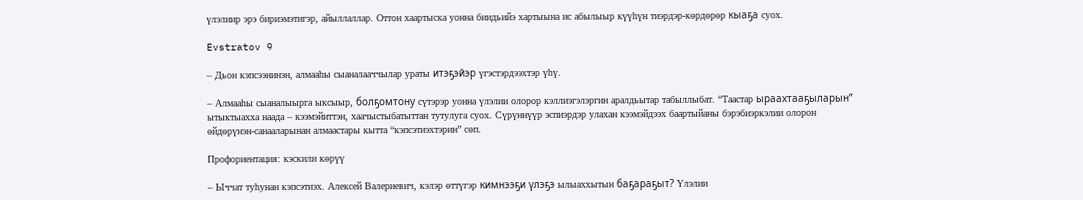үлэлиир эрэ бириэмэтигэр, айыллаллар. Оттон хаартыска уонна биидьийэ хартыына ис абылыыр күүһүн тиэрдэр-көрдөрөр кыаҕа суох.

Evstratov 9

– Дьон кэпсээнинэн, алмааһы сыаналааччылар ураты итэҕэйэр үгэстэрдээхтэр үһү.

– Алмааһы сыаналыырга ыксыыр, болҕомтону сүтэрэр уонна үлэлии олорор кэллиэгэлэргин аралдьытар табыллыбат. “Таастар ыраахтааҕыларын” ытыктыахха наада – кээмэйиттэн, хаачыстыбатыттан тутулуга суох. Сүрүннүүр эспиэрдэр улахан кээмэйдээх баартыйаны бэрэбиэркэлии олорон өйдөрүнэн-санааларынан алмаастары кытта “кэпсэтиэхтэрин” сөп.

Профориентация: кэскили көрүү

– Ыччат туһунан кэпсэтиэх. Алексей Валериевич, кэлэр өттүгэр кимнээҕи үлэҕэ ылыаххытын баҕараҕыт? Үлэлии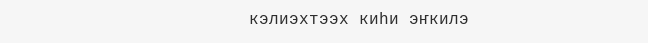кэлиэхтээх киһи эҥкилэ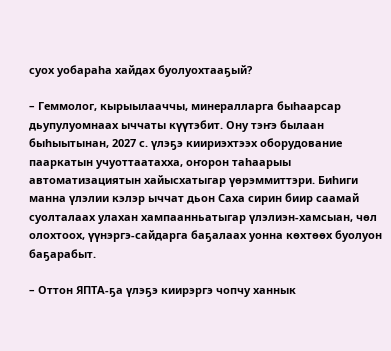суох уобараһа хайдах буолуохтааҕый?

– Геммолог, кырыылааччы, минералларга быһаарсар дьупулуомнаах ыччаты күүтэбит. Ону тэҥэ былаан быһыытынан, 2027 с. үлэҕэ киириэхтээх оборудование пааркатын учуоттаатахха, оҥорон таһаарыы автоматизациятын хайысхатыгар үөрэммиттэри. Биһиги манна үлэлии кэлэр ыччат дьон Саха сирин биир саамай суолталаах улахан хампаанньатыгар үлэлиэн-хамсыан, чөл олохтоох, үүнэргэ-сайдарга баҕалаах уонна көхтөөх буолуон баҕарабыт.

– Оттон ЯПТА-ҕа үлэҕэ киирэргэ чопчу ханнык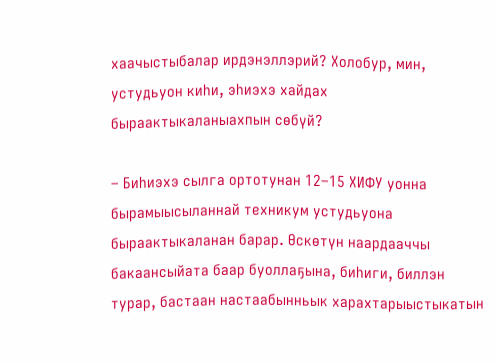хаачыстыбалар ирдэнэллэрий? Холобур, мин, устудьуон киһи, эһиэхэ хайдах быраактыкаланыахпын сөбүй?

– Биһиэхэ сылга ортотунан 12–15 ХИФУ уонна бырамыысыланнай техникум устудьуона быраактыкаланан барар. Өскөтүн наардааччы бакаансыйата баар буоллаҕына, биһиги, биллэн турар, бастаан настаабынньык харахтарыыстыкатын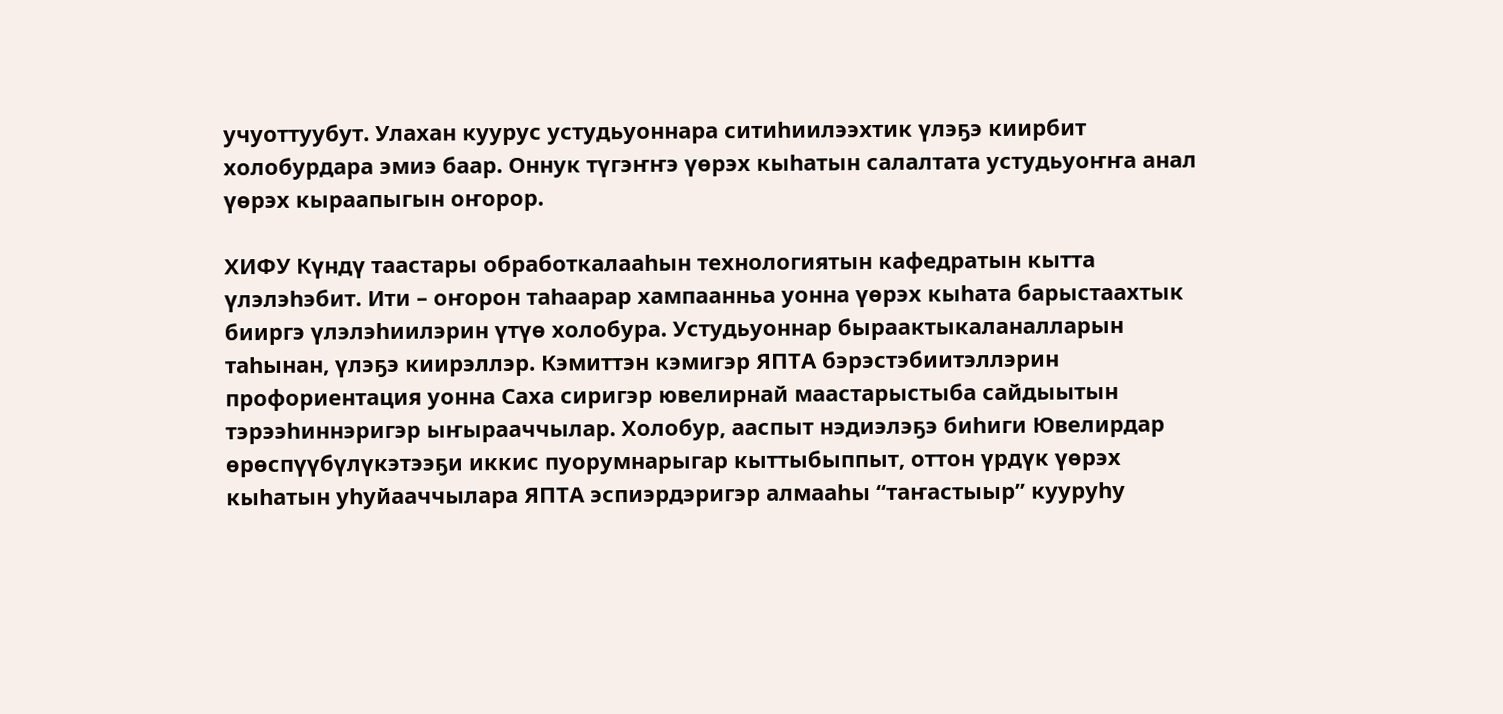учуоттуубут. Улахан куурус устудьуоннара ситиһиилээхтик үлэҕэ киирбит холобурдара эмиэ баар. Оннук түгэҥҥэ үөрэх кыһатын салалтата устудьуоҥҥа анал үөрэх кыраапыгын оҥорор.

ХИФУ Күндү таастары обработкалааһын технологиятын кафедратын кытта үлэлэһэбит. Ити – оҥорон таһаарар хампаанньа уонна үөрэх кыһата барыстаахтык бииргэ үлэлэһиилэрин үтүө холобура. Устудьуоннар быраактыкаланалларын таһынан, үлэҕэ киирэллэр. Кэмиттэн кэмигэр ЯПТА бэрэстэбиитэллэрин профориентация уонна Саха сиригэр ювелирнай маастарыстыба сайдыытын тэрээһиннэригэр ыҥырааччылар. Холобур, ааспыт нэдиэлэҕэ биһиги Ювелирдар өрөспүүбүлүкэтээҕи иккис пуорумнарыгар кыттыбыппыт, оттон үрдүк үөрэх кыһатын уһуйааччылара ЯПТА эспиэрдэригэр алмааһы “таҥастыыр” кууруһу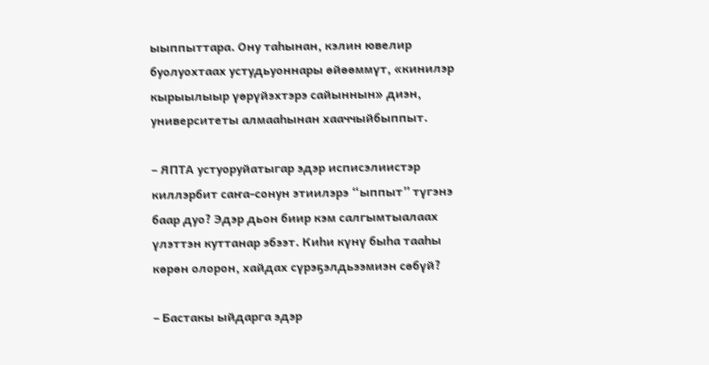ыыппыттара. Ону таһынан, кэлин ювелир буолуохтаах устудьуоннары өйөөммүт, «кинилэр кырыылыыр үөрүйэхтэрэ сайыннын» диэн, университеты алмааһынан хааччыйбыппыт.

– ЯПТА устуоруйатыгар эдэр исписэлиистэр киллэрбит саҥа-сонун этиилэрэ “ыппыт” түгэнэ баар дуо? Эдэр дьон биир кэм салгымтыалаах үлэттэн куттанар эбээт. Киһи күнү быһа тааһы көрөн олорон, хайдах сүрэҕэлдьээмиэн сөбүй?

– Бастакы ыйдарга эдэр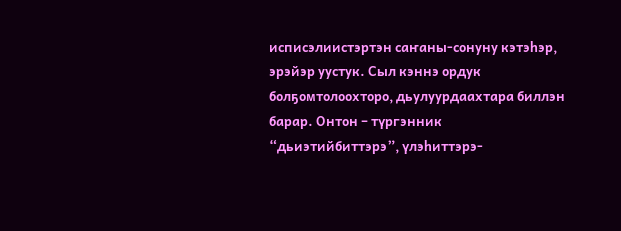исписэлиистэртэн саҥаны-сонуну кэтэһэр, эрэйэр уустук. Сыл кэннэ ордук болҕомтолоохторо, дьулуурдаахтара биллэн барар. Онтон – түргэнник “дьиэтийбиттэрэ”, үлэһиттэрэ-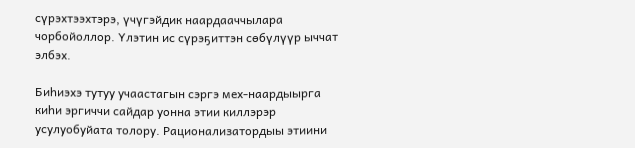сүрэхтээхтэрэ, үчүгэйдик наардааччылара чорбойоллор. Үлэтин ис сүрэҕиттэн сөбүлүүр ыччат элбэх.

Биһиэхэ тутуу учаастагын сэргэ мех-наардыырга киһи эргиччи сайдар уонна этии киллэрэр усулуобуйата толору. Рационализатордыы этиини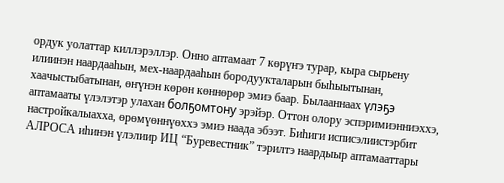ордук уолаттар киллэрэллэр. Онно аптамаат 7 көрүҥэ турар, кыра сырьену илиинэн наардааһын, мех-наардааһын бородуукталарын быһыытынан, хаачыстыбатынан, өҥүнэн көрөн көннөрөр эмиэ баар. Былааннаах үлэҕэ аптамааты үлэлэтэр улахан болҕомтону эрэйэр. Оттон олору эспэримиэнниэххэ, настройкалыахха, өрөмүөннүөххэ эмиэ наада эбээт. Биһиги исписэлиистэрбит АЛРОСА иһинэн үлэлиир ИЦ “Буревестник” тэрилтэ наардыыр аптамааттары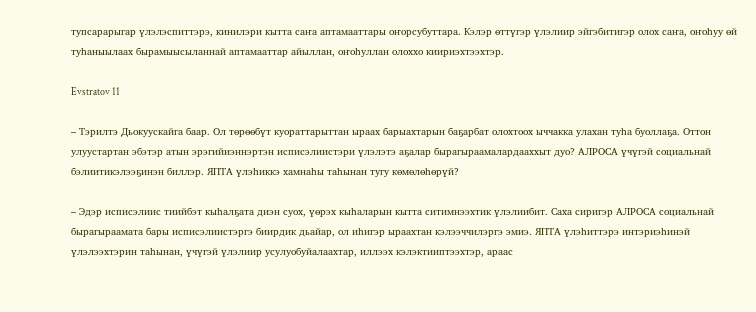тупсарарыгар үлэлэспиттэрэ, кинилэри кытта саҥа аптамааттары оҥорсубуттара. Кэлэр өттүгэр үлэлиир эйгэбитигэр олох саҥа, оҥоһуу өй туһаныылаах бырамыысыланнай аптамааттар айыллан, оҥоһуллан олоххо киириэхтээхтэр.

Evstratov 11

– Тэрилтэ Дьокуускайга баар. Ол төрөөбүт куораттарыттан ыраах барыахтарын баҕарбат олохтоох ыччакка улахан туһа буоллаҕа. Оттон улуустартан эбэтэр атын эрэгийиэннэртэн исписэлиистэри үлэлэтэ аҕалар бырагыраамалардааххыт дуо? АЛРОСА үчүгэй социальнай бэлиитикэлээҕинэн биллэр. ЯПТА үлэһиккэ хамнаһы таһынан тугу көмөлөһөрүй?

– Эдэр исписэлиис тиийбэт кыһалҕата диэн суох, үөрэх кыһаларын кытта ситимнээхтик үлэлиибит. Саха сиригэр АЛРОСА социальнай бырагыраамата бары исписэлиистэргэ биирдик дьайар, ол иһигэр ыраахтан кэлээччилэргэ эмиэ. ЯПТА үлэһиттэрэ интэриэһинэй үлэлээхтэрин таһынан, үчүгэй үлэлиир усулуобуйалаахтар, иллээх кэлэктииптээхтэр, араас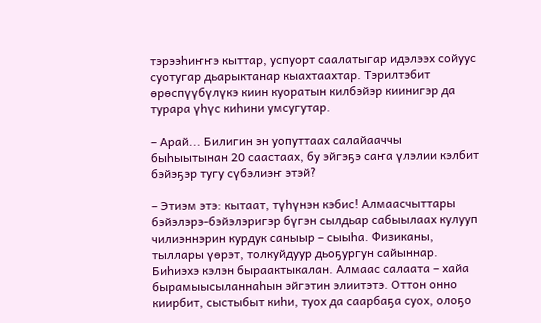тэрээһиҥҥэ кыттар, успуорт саалатыгар идэлээх сойуус суотугар дьарыктанар кыахтаахтар. Тэрилтэбит өрөспүүбүлүкэ киин куоратын килбэйэр киинигэр да турара үһүс киһини умсугутар.

– Арай... Билигин эн уопуттаах салайааччы быһыытынан 20 саастаах, бу эйгэҕэ саҥа үлэлии кэлбит бэйэҕэр тугу сүбэлиэҥ этэй?

– Этиэм этэ: кытаат, түһүнэн кэбис! Алмаасчыттары бэйэлэрэ-бэйэлэригэр бүгэн сылдьар сабыылаах кулууп чилиэннэрин курдук саныыр – сыыһа. Физиканы, тыллары үөрэт, толкуйдуур дьоҕургун сайыннар. Биһиэхэ кэлэн быраактыкалан. Алмаас салаата – хайа бырамыысыланнаһын эйгэтин элиитэтэ. Оттон онно киирбит, сыстыбыт киһи, туох да саарбаҕа суох, олоҕо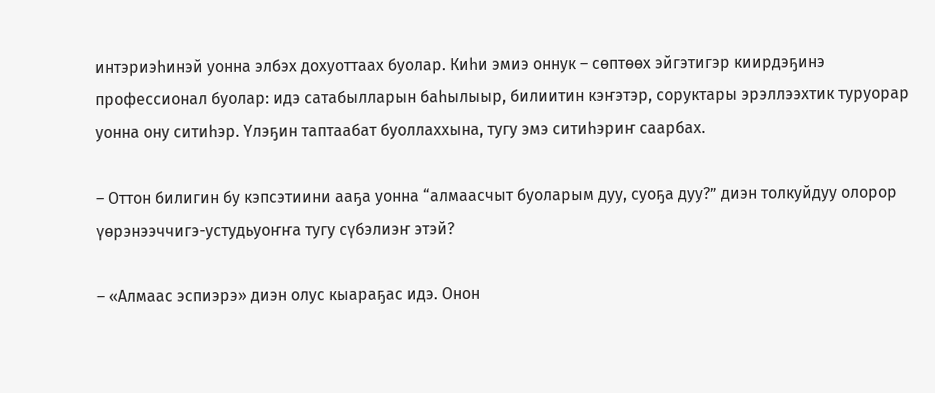интэриэһинэй уонна элбэх дохуоттаах буолар. Киһи эмиэ оннук – сөптөөх эйгэтигэр киирдэҕинэ профессионал буолар: идэ сатабылларын баһылыыр, билиитин кэҥэтэр, соруктары эрэллээхтик туруорар уонна ону ситиһэр. Үлэҕин таптаабат буоллаххына, тугу эмэ ситиһэриҥ саарбах.

– Оттон билигин бу кэпсэтиини ааҕа уонна “алмаасчыт буоларым дуу, суоҕа дуу?” диэн толкуйдуу олорор үөрэнээччигэ-устудьуоҥҥа тугу сүбэлиэҥ этэй?

– «Алмаас эспиэрэ» диэн олус кыараҕас идэ. Онон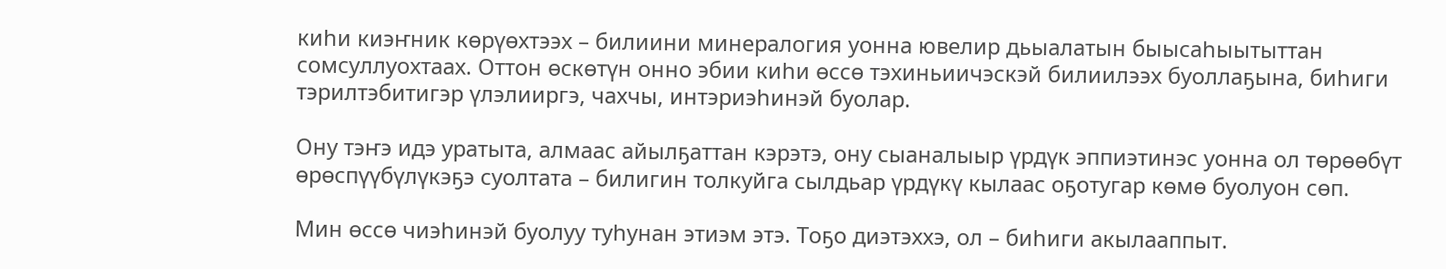киһи киэҥник көрүөхтээх – билиини минералогия уонна ювелир дьыалатын быысаһыытыттан сомсуллуохтаах. Оттон өскөтүн онно эбии киһи өссө тэхиньиичэскэй билиилээх буоллаҕына, биһиги тэрилтэбитигэр үлэлииргэ, чахчы, интэриэһинэй буолар.

Ону тэҥэ идэ уратыта, алмаас айылҕаттан кэрэтэ, ону сыаналыыр үрдүк эппиэтинэс уонна ол төрөөбүт өрөспүүбүлүкэҕэ суолтата – билигин толкуйга сылдьар үрдүкү кылаас оҕотугар көмө буолуон сөп.

Мин өссө чиэһинэй буолуу туһунан этиэм этэ. Тоҕо диэтэххэ, ол – биһиги акылааппыт.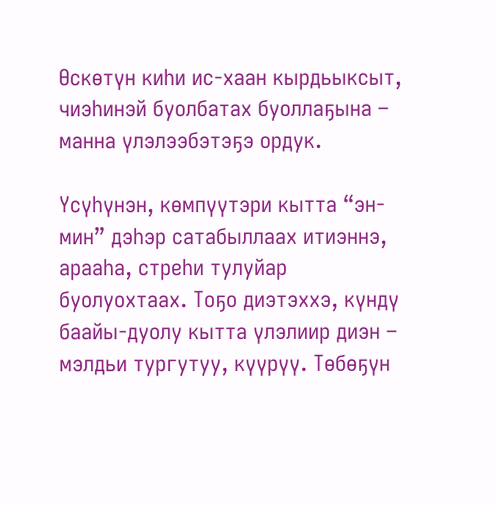Өскөтүн киһи ис-хаан кырдьыксыт, чиэһинэй буолбатах буоллаҕына – манна үлэлээбэтэҕэ ордук.

Үсүһүнэн, көмпүүтэри кытта “эн-мин” дэһэр сатабыллаах итиэннэ, арааһа, стреһи тулуйар буолуохтаах. Тоҕо диэтэххэ, күндү баайы-дуолу кытта үлэлиир диэн – мэлдьи тургутуу, күүрүү. Төбөҕүн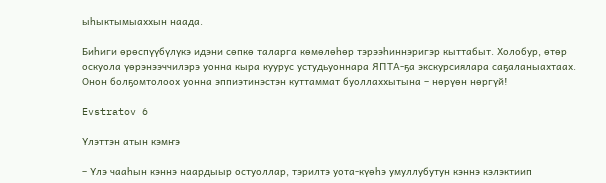ыһыктымыаххын наада.

Биһиги өрөспүүбүлүкэ идэни сөпкө таларга көмөлөһөр тэрээһиннэригэр кыттабыт. Холобур, өтөр оскуола үөрэнээччилэрэ уонна кыра куурус устудьуоннара ЯПТА-ҕа экскурсиялара саҕаланыахтаах. Онон болҕомтолоох уонна эппиэтинэстэн куттаммат буоллаххытына – нөрүөн нөргүй!

Evstratov 6

Үлэттэн атын кэмҥэ

– Үлэ чааһын кэннэ наардыыр остуоллар, тэрилтэ уота-күөһэ умуллубутун кэннэ кэлэктиип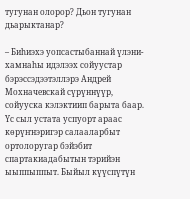тугунан олорор? Дьон тугунан дьарыктанар?

– Биһиэхэ уопсастыбаннай үлэни-хамнаһы идэлээх сойуустар бэрэссэдээтэллэрэ Андрей Мохначевскай сүрүннүүр, сойууска кэлэктиип барыта баар. Үс сыл устата успуорт араас көрүҥнэригэр салааларбыт ортолоругар бэйэбит спартакиадабытын тэрийэн ыыппыппыт. Быйыл күүспүтүн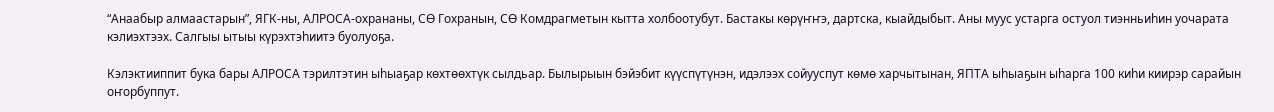“Анаабыр алмаастарын”, ЯГК-ны, АЛРОСА-охрананы, СӨ Гохранын, СӨ Комдрагметын кытта холбоотубут. Бастакы көрүҥҥэ, дартска, кыайдыбыт. Аны муус устарга остуол тиэнньиһин уочарата кэлиэхтээх. Салгыы ытыы күрэхтэһиитэ буолуоҕа.

Кэлэктииппит бука бары АЛРОСА тэрилтэтин ыһыаҕар көхтөөхтүк сылдьар. Былырыын бэйэбит күүспүтүнэн, идэлээх сойууспут көмө харчытынан, ЯПТА ыһыаҕын ыһарга 100 киһи киирэр сарайын оҥорбуппут.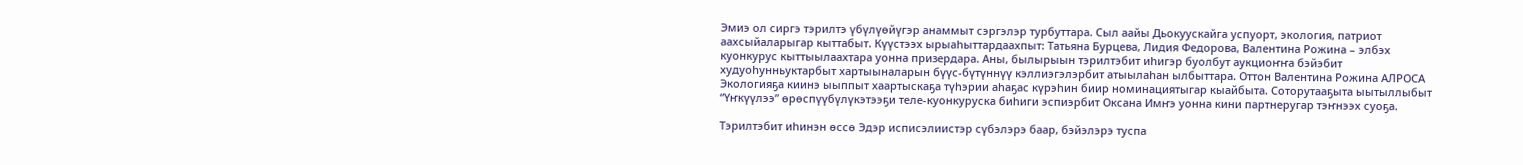Эмиэ ол сиргэ тэрилтэ үбүлүөйүгэр анаммыт сэргэлэр турбуттара. Сыл аайы Дьокуускайга успуорт, экология, патриот аахсыйаларыгар кыттабыт. Күүстээх ырыаһыттардаахпыт: Татьяна Бурцева, Лидия Федорова, Валентина Рожина – элбэх куонкурус кыттыылаахтара уонна призердара. Аны, былырыын тэрилтэбит иһигэр буолбут аукциоҥҥа бэйэбит худуоһунньуктарбыт хартыыналарын бүүс-бүтүннүү кэллиэгэлэрбит атыылаһан ылбыттара. Оттон Валентина Рожина АЛРОСА Экологияҕа киинэ ыыппыт хаартыскаҕа түһэрии аһаҕас күрэһин биир номинациятыгар кыайбыта. Cоторутааҕыта ыытыллыбыт “Үҥкүүлээ” өрөспүүбүлүкэтээҕи теле-куонкуруска биһиги эспиэрбит Оксана Имҥэ уонна кини партнеругар тэҥнээх суоҕа.

Тэрилтэбит иһинэн өссө Эдэр исписэлиистэр сүбэлэрэ баар, бэйэлэрэ туспа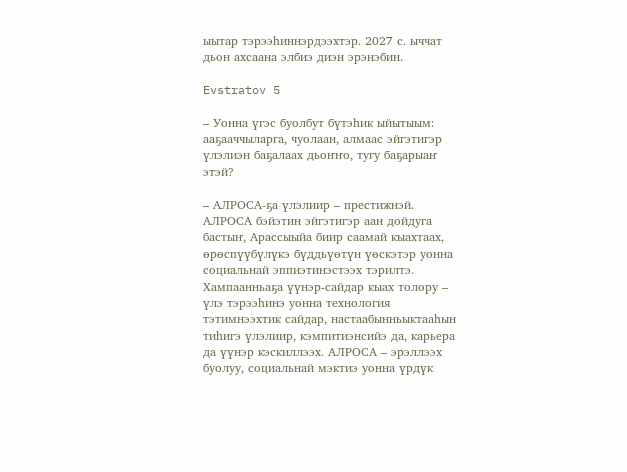ыытар тэрээһиннэрдээхтэр. 2027 с. ыччат дьон ахсаана элбиэ диэн эрэнэбин.

Evstratov 5

– Уонна үгэс буолбут бүтэһик ыйытыым: ааҕааччыларга, чуолаан, алмаас эйгэтигэр үлэлиэн баҕалаах дьоҥҥо, тугу баҕарыаҥ этэй?

– АЛРОСА-ҕа үлэлиир – престижнэй. АЛРОСА бэйэтин эйгэтигэр аан дойдуга бастыҥ, Арассыыйа биир саамай кыахтаах, өрөспүүбүлүкэ бүддьүөтүн үөскэтэр уонна социальнай эппиэтинэстээх тэрилтэ. Хампаанньаҕа үүнэр-сайдар кыах толору – үлэ тэрээһинэ уонна технология тэтимнээхтик сайдар, настаабынньыктааһын тиһигэ үлэлиир, кэмпитиэнсийэ да, карьера да үүнэр кэскиллээх. АЛРОСА – эрэллээх буолуу, социальнай мэктиэ уонна үрдүк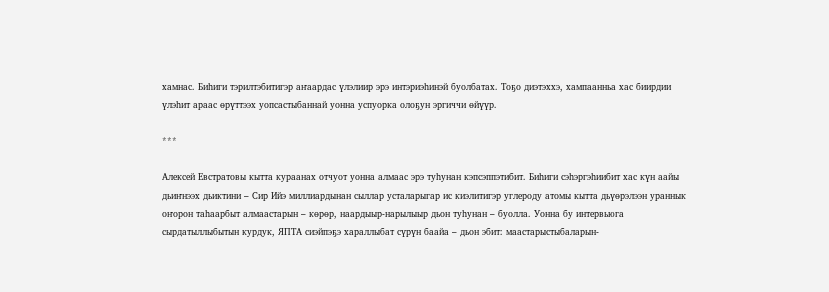хамнас. Биһиги тэрилтэбитигэр аҥаардас үлэлиир эрэ интэриэһинэй буолбатах. Тоҕо диэтэххэ, хампаанньа хас биирдии үлэһит араас өрүттээх уопсастыбаннай уонна успуорка олоҕун эргиччи өйүүр.

***

Алексей Евстратовы кытта кураанах отчуот уонна алмаас эрэ туһунан кэпсэппэтибит. Биһиги сэһэргэһиибит хас күн аайы дьиҥнээх дьиктини – Сир Ийэ миллиардынан сыллар усталарыгар ис киэлитигэр углероду атомы кытта дьүөрэлээн ураннык оҥорон таһаарбыт алмаастарын – көрөр, наардыыр-нарылыыр дьон туһунан – буолла. Уонна бу интервьюга сырдатыллыбытын курдук, ЯПТА сиэйпэҕэ хараллыбат сүрүн баайа – дьон эбит: маастарыстыбаларын-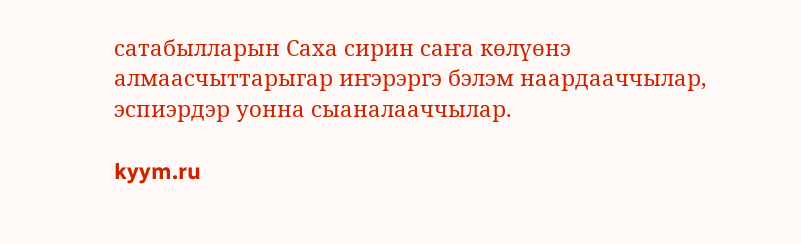сатабылларын Саха сирин саҥа көлүөнэ алмаасчыттарыгар иҥэрэргэ бэлэм наардааччылар, эспиэрдэр уонна сыаналааччылар.

kyym.ru